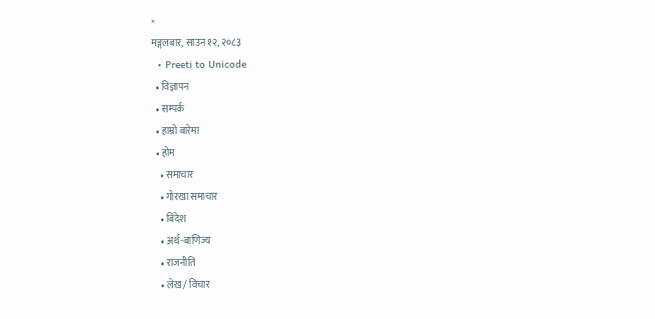×
मङ्गलबार, साउन १२, २०८३
  • Preeti to Unicode
  • विज्ञापन
  • सम्पर्क
  • हाम्रो बारेमा
  • होम
    • समाचार
    • गोरखा समाचार
    • बिदेश
    • अर्थ-बाणिज्य
    • राजनीति
    • लेख / विचार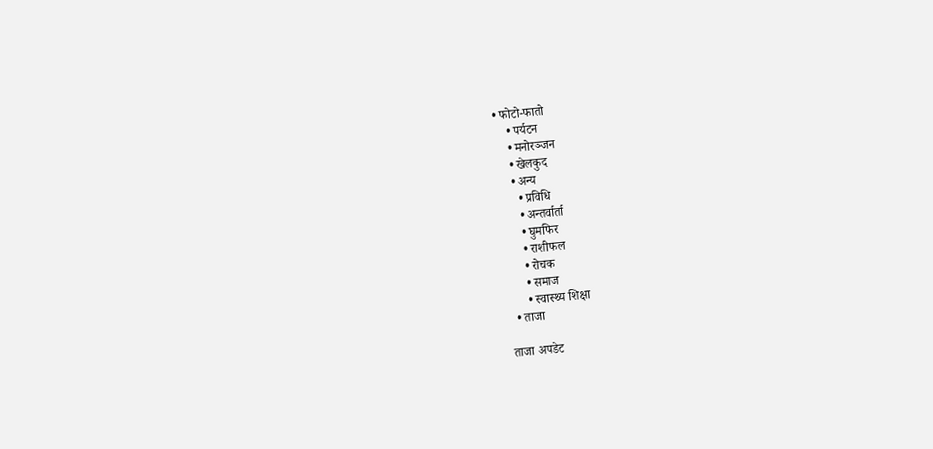• फोटो-फातो
    • पर्यटन
    • मनोरञ्जन
    • खेलकुद
    • अन्य
      • प्रविधि
      • अन्तर्वार्ता
      • घुमफिर
      • राशीफल
      • रोचक
      • समाज
      • स्वास्थ्य शिक्षा
  • ताजा

ताजा अपडेट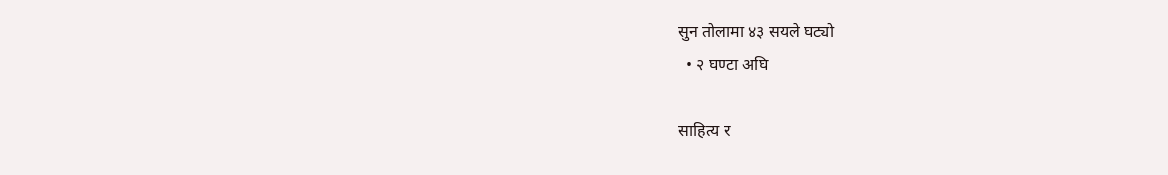सुन तोलामा ४३ सयले घट्यो
  • २ घण्टा अघि

साहित्य र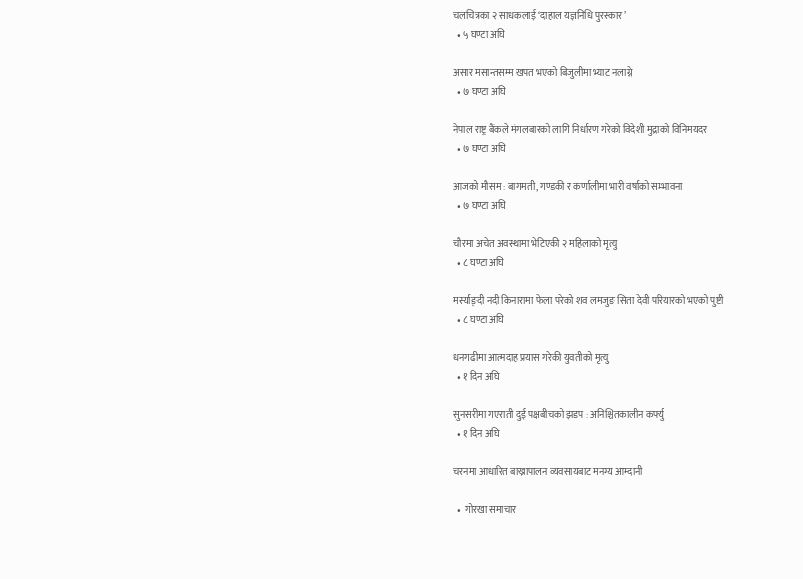चलचित्रका २ साधकलाई ‘दाहाल यज्ञनिधि पुरस्कार’
  • ५ घण्टा अघि

असार मसान्तसम्म खपत भएको बिजुलीमा भ्याट नलाग्ने
  • ७ घण्टा अघि

नेपाल राष्ट्र बैंकले मंगलबारको लागि निर्धारण गरेको विदेशी मुद्राको विनिमयदर
  • ७ घण्टा अघि

आजको मौसम : बागमती, गण्डकी र कर्णालीमा भारी वर्षाको सम्भावना
  • ७ घण्टा अघि

चौरमा अचेत अवस्थामा भेटिएकी २ महिलाको मृत्यु
  • ८ घण्टा अघि

मर्स्याङ्दी नदी किनारामा फेला परेको शव लमजुङ सिता देवी परियारको भएको पुष्टी
  • ८ घण्टा अघि

धनगढीमा आत्मदाह प्रयास गरेकी युवतीको मृत्यु
  • १ दिन अघि

सुनसरीमा गएराती दुई पक्षबीचको झडप : अनिश्चितकालीन कर्फ्यु
  • १ दिन अघि

चरनमा आधारित बाख्रापालन व्यवसायबाट मनग्य आम्दानी

  •  गोरखा समाचार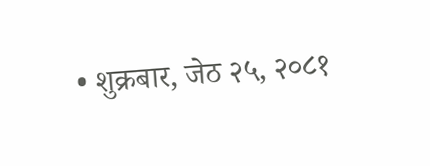• शुक्रबार, जेठ २५, २०८१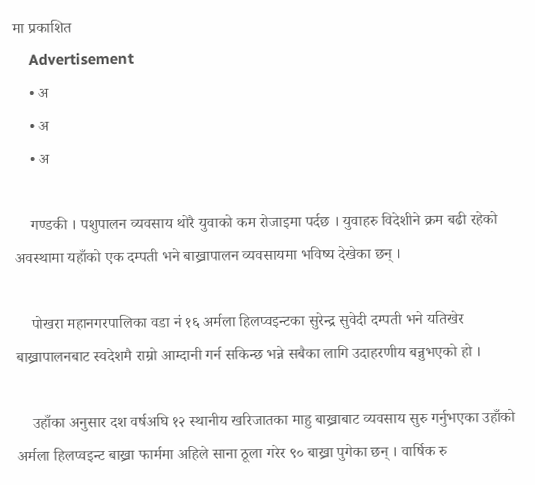मा प्रकाशित
    Advertisement
    • अ
    • अ
    • अ

    गण्डकी । पशुपालन व्यवसाय थोरै युवाको कम रोजाइमा पर्दछ । युवाहरु विदेशीने क्रम बढी रहेको अवस्थामा यहाँको एक दम्पती भने बाख्रापालन व्यवसायमा भविष्य देखेका छन् ।

    पोखरा महानगरपालिका वडा नं १६ अर्मला हिलप्वइन्टका सुरेन्द्र सुवेदी दम्पती भने यतिखेर बाख्रापालनबाट स्वदेशमै राम्रो आम्दानी गर्न सकिन्छ भन्ने सबैका लागि उदाहरणीय बन्नुभएको हो ।

    उहाँका अनुसार दश वर्षअघि १२ स्थानीय खरिजातका माहु बाख्राबाट व्यवसाय सुरु गर्नुभएका उहाँको अर्मला हिलप्वइन्ट बाख्रा फार्ममा अहिले साना ठूला गरेर ९० बाख्रा पुगेका छन् । वार्षिक रु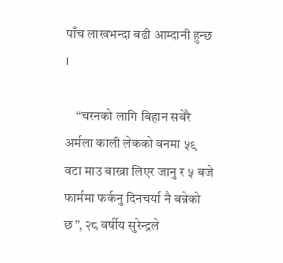पाँच लाखभन्दा बढी आम्दानी हुन्छ ।

    “चरनको लागि बिहान सबेरै अर्मला काली लेकको वनमा ५९ वटा माउ बाख्रा लिएर जानु र ५ बजे फार्ममा फर्कनु दिनचर्या नै बन्नेको छ”, २८ वर्षीय सुरेन्द्रले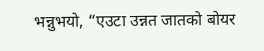भन्नुभयो, “एउटा उन्नत जातको बोयर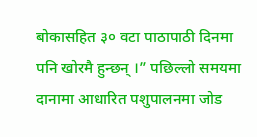बोकासहित ३० वटा पाठापाठी दिनमा पनि खोरमै हुन्छन् ।” पछिल्लो समयमा दानामा आधारित पशुपालनमा जोड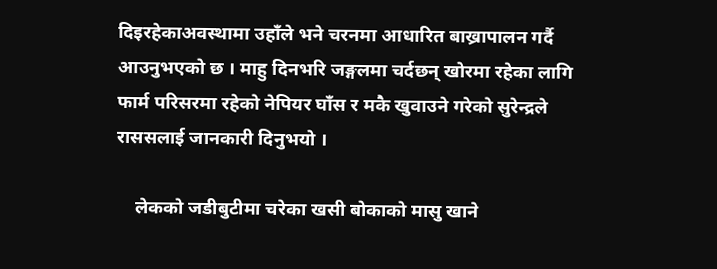दिइरहेकाअवस्थामा उहाँले भने चरनमा आधारित बाख्रापालन गर्दै आउनुभएको छ । माहु दिनभरि जङ्गलमा चर्दछन् खोरमा रहेका लागि फार्म परिसरमा रहेको नेपियर घाँस र मकै खुवाउने गरेको सुरेन्द्रले राससलाई जानकारी दिनुभयो ।

    लेकको जडीबुटीमा चरेका खसी बोकाको मासु खाने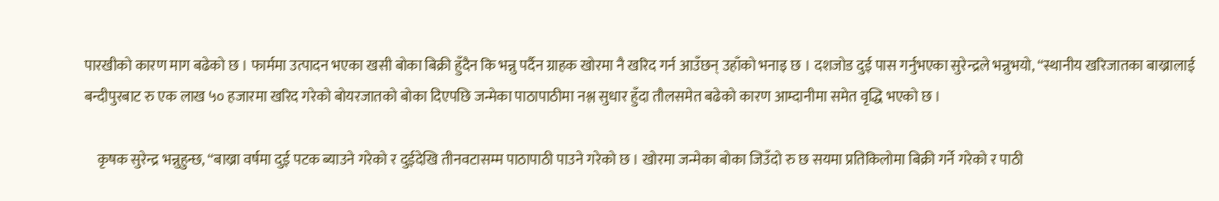पारखीको कारण माग बढेको छ । फार्ममा उत्पादन भएका खसी बोका बिक्री हुँदैन कि भन्नु पर्दैन ग्राहक खोरमा नै खरिद गर्न आउँछन् उहाँको भनाइ छ । दशजोड दुई पास गर्नुभएका सुरेन्द्रले भन्नुभयो, “स्थानीय खरिजातका बाख्रालाई बन्दीपुरबाट रु एक लाख ५० हजारमा खरिद गरेको बोयरजातको बोका दिएपछि जन्मेका पाठापाठीमा नश्ल सुधार हुँदा तौलसमेत बढेको कारण आम्दानीमा समेत वृद्धि भएको छ ।

    कृषक सुरेन्द्र भन्नुहुन्छ, “बाख्रा वर्षमा दुई पटक ब्याउने गरेको र दुईदेखि तीनवटासम्म पाठापाठी पाउने गरेको छ । खोरमा जन्मेका बोका जिउँदो रु छ सयमा प्रतिकिलोमा बिक्री गर्ने गरेको र पाठी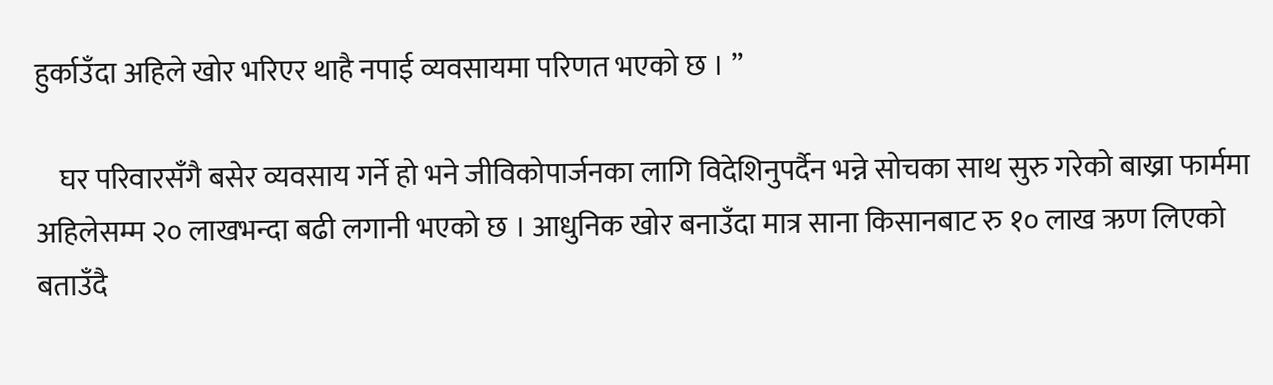हुर्काउँदा अहिले खोर भरिएर थाहै नपाई व्यवसायमा परिणत भएको छ । ”

    घर परिवारसँगै बसेर व्यवसाय गर्ने हो भने जीविकोपार्जनका लागि विदेशिनुपर्दैन भन्ने सोचका साथ सुरु गरेको बाख्रा फार्ममा अहिलेसम्म २० लाखभन्दा बढी लगानी भएको छ । आधुनिक खोर बनाउँदा मात्र साना किसानबाट रु १० लाख ऋण लिएको बताउँदै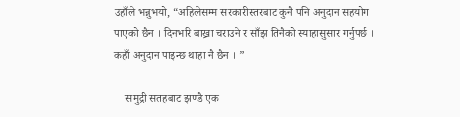उहाँले भन्नुभयो, “अहिलेसम्म सरकारीस्तरबाट कुनै पनि अनुदान सहयोग पाएको छैन । दिनभरि बाख्रा चराउने र साँझ तिनैको स्याहासुसार गर्नुपर्छ । कहाँ अनुदान पाइन्छ थाहा नै छैन । ”

    समुद्री सतहबाट झण्डै एक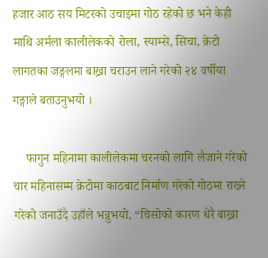हजार आठ सय मिटरको उचाइमा गोठ रहेको छ भने केही माथि अर्मला कालीलेकको रोला, स्याम्से, सिचा, क्रेटो लागतका जङ्गलमा बाख्रा चराउन लाने गरेको २४ वर्षीया गङ्गाले बताउनुभयो ।

    फागुन महिनामा कालीलेकमा चरनको लागि लैजाने गरेको चार महिनासम्म क्रेटोमा काठबाट निर्माण गरेको गोठमा राख्ने गरेको जनाउँदै उहाँले भन्नुभयो, “चिसोको कारण धेरै बाख्रा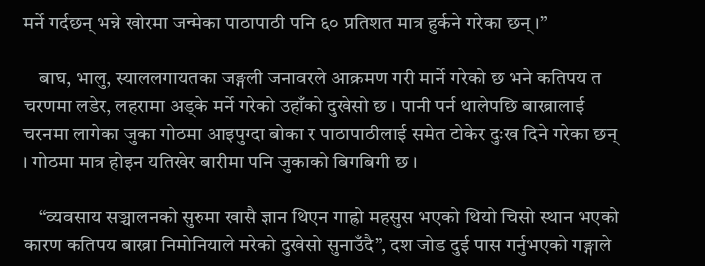मर्ने गर्दछन् भन्ने खोरमा जन्मेका पाठापाठी पनि ६० प्रतिशत मात्र हुर्कने गरेका छन् ।”

    बाघ, भालु, स्याललगायतका जङ्गली जनावरले आक्रमण गरी मार्ने गरेको छ भने कतिपय त चरणमा लडेर, लहरामा अड्के मर्ने गरेको उहाँको दुखेसो छ । पानी पर्न थालेपछि बाख्रालाई चरनमा लागेका जुका गोठमा आइपुग्दा बोका र पाठापाठीलाई समेत टोकेर दुःख दिने गरेका छन् । गोठमा मात्र होइन यतिखेर बारीमा पनि जुकाको बिगबिगी छ ।

    “व्यवसाय सञ्चालनको सुरुमा खासै ज्ञान थिएन गाह्रो महसुस भएको थियो चिसो स्थान भएको कारण कतिपय बाख्रा निमोनियाले मरेको दुखेसो सुनाउँदै”, दश जोड दुई पास गर्नुभएको गङ्गाले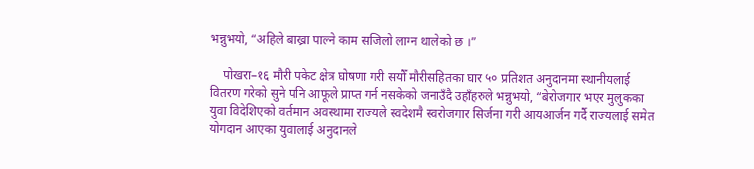भन्नुभयो, “अहिले बाख्रा पाल्ने काम सजिलो लाग्न थालेको छ ।”

    पोखरा–१६ मौरी पकेट क्षेत्र घोषणा गरी सयौँ मौरीसहितका घार ५० प्रतिशत अनुदानमा स्थानीयलाई वितरण गरेको सुने पनि आफूले प्राप्त गर्न नसकेको जनाउँदै उहाँहरुले भन्नुभयो, “बेरोजगार भएर मुलुकका युवा विदेशिएको वर्तमान अवस्थामा राज्यले स्वदेशमै स्वरोजगार सिर्जना गरी आयआर्जन गर्दै राज्यलाई समेत योगदान आएका युवालाई अनुदानले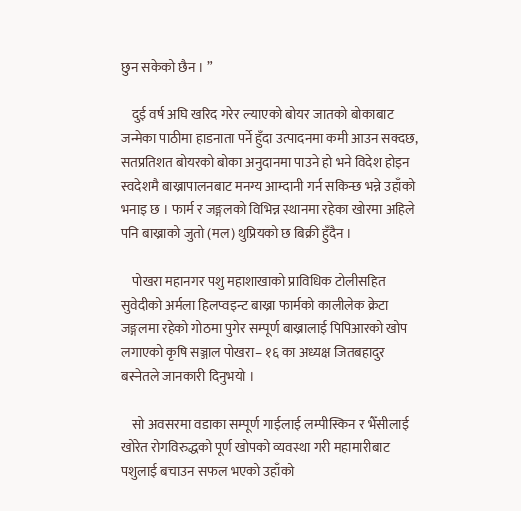छुन सकेको छैन । ”

    दुई वर्ष अघि खरिद गरेर ल्याएको बोयर जातको बोकाबाट जन्मेका पाठीमा हाडनाता पर्ने हुँदा उत्पादनमा कमी आउन सक्दछ, सतप्रतिशत बोयरको बोका अनुदानमा पाउने हो भने विदेश होइन स्वदेशमै बाख्रापालनबाट मनग्य आम्दानी गर्न सकिन्छ भन्ने उहाँको भनाइ छ । फार्म र जङ्गलको विभिन्न स्थानमा रहेका खोरमा अहिले पनि बाख्राको जुतो (मल) थुप्रियको छ बिक्री हुँदैन ।

    पोखरा महानगर पशु महाशाखाको प्राविधिक टोलीसहित सुवेदीको अर्मला हिलप्वइन्ट बाख्रा फार्मको कालीलेक क्रेटा जङ्गलमा रहेको गोठमा पुगेर सम्पूर्ण बाख्रालाई पिपिआरको खोप लगाएको कृषि सञ्जाल पोखरा– १६ का अध्यक्ष जितबहादुर बस्नेतले जानकारी दिनुभयो ।

    सो अवसरमा वडाका सम्पूर्ण गाईलाई लम्पीस्किन र भैँसीलाई खोरेत रोगविरुद्धको पूर्ण खोपको व्यवस्था गरी महामारीबाट पशुलाई बचाउन सफल भएको उहाँको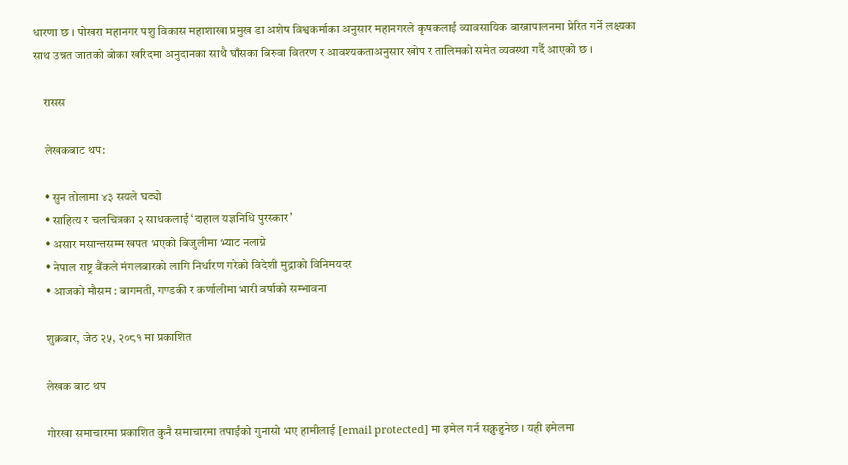धारणा छ । पोखरा महानगर पशु विकास महाशाखा प्रमुख डा अशेष विश्वकर्माका अनुसार महानगरले कृषकलाई व्यावसायिक बाख्रापालनमा प्रेरित गर्ने लक्ष्यका साथ उन्नत जातको बोका खरिदमा अनुदानका साथै घाँसका बिरुवा वितरण र आवश्यकताअनुसार खोप र तालिमको समेत व्यवस्था गर्दै आएको छ ।

    रासस

    लेखकबाट थप:

    • सुन तोलामा ४३ सयले घट्यो
    • साहित्य र चलचित्रका २ साधकलाई ‘दाहाल यज्ञनिधि पुरस्कार’
    • असार मसान्तसम्म खपत भएको बिजुलीमा भ्याट नलाग्ने
    • नेपाल राष्ट्र बैंकले मंगलबारको लागि निर्धारण गरेको विदेशी मुद्राको विनिमयदर
    • आजको मौसम : बागमती, गण्डकी र कर्णालीमा भारी वर्षाको सम्भावना

    शुक्रबार, जेठ २५, २०८१ मा प्रकाशित

    लेखक बाट थप

    गोरखा समाचारमा प्रकाशित कुनै समाचारमा तपाईंको गुनासो भए हामीलाई [email protected] मा इमेल गर्न सक्नुहुनेछ । यही इमेलमा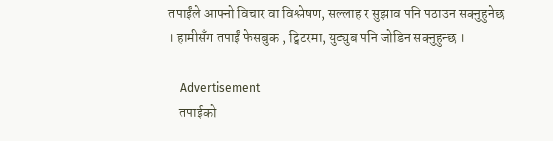तपाईंले आफ्नो विचार वा विश्लेषण, सल्लाह र सुझाव पनि पठाउन सक्नुहुनेछ । हामीसँग तपाईं फेसबुक , ट्विटरमा, युट्युब पनि जोडिन सक्नुहुन्छ ।

    Advertisement
    तपाईको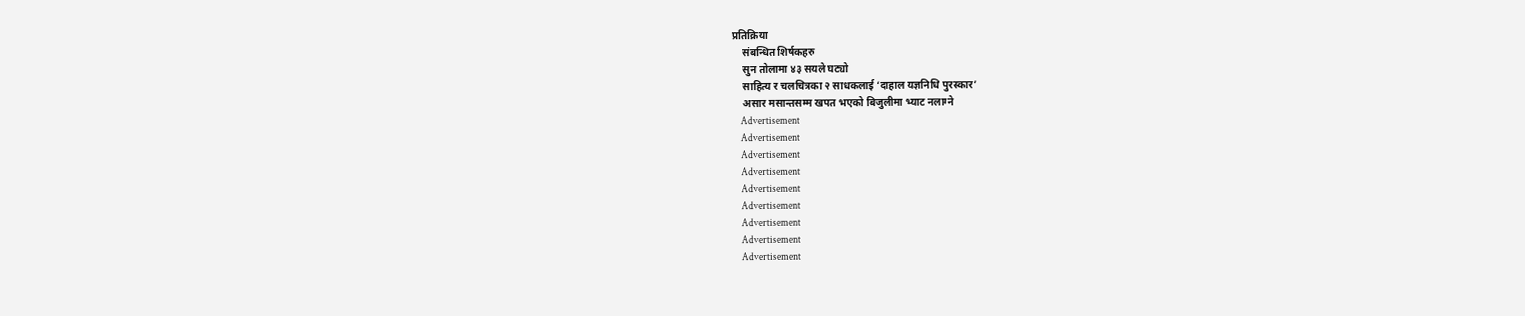प्रतिक्रिया
    संबन्धित शिर्षकहरु
    सुन तोलामा ४३ सयले घट्यो
    साहित्य र चलचित्रका २ साधकलाई ‘दाहाल यज्ञनिधि पुरस्कार’
    असार मसान्तसम्म खपत भएको बिजुलीमा भ्याट नलाग्ने
    Advertisement
    Advertisement
    Advertisement
    Advertisement
    Advertisement
    Advertisement
    Advertisement
    Advertisement
    Advertisement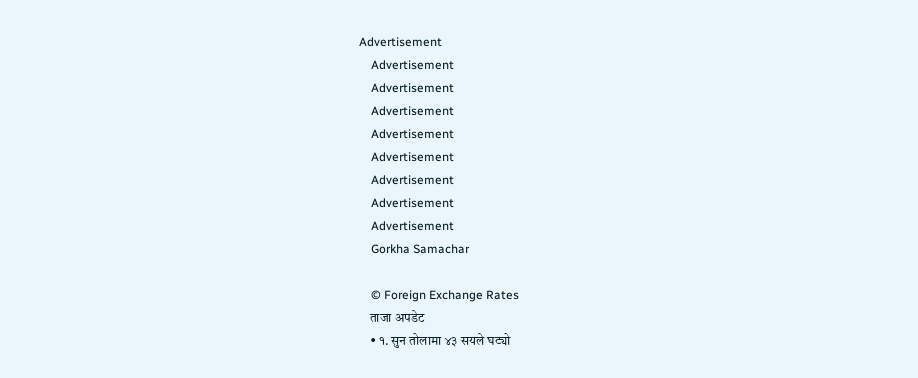Advertisement
    Advertisement
    Advertisement
    Advertisement
    Advertisement
    Advertisement
    Advertisement
    Advertisement
    Advertisement
    Gorkha Samachar

    © Foreign Exchange Rates
    ताजा अपडेट
    • १. सुन तोलामा ४३ सयले घट्यो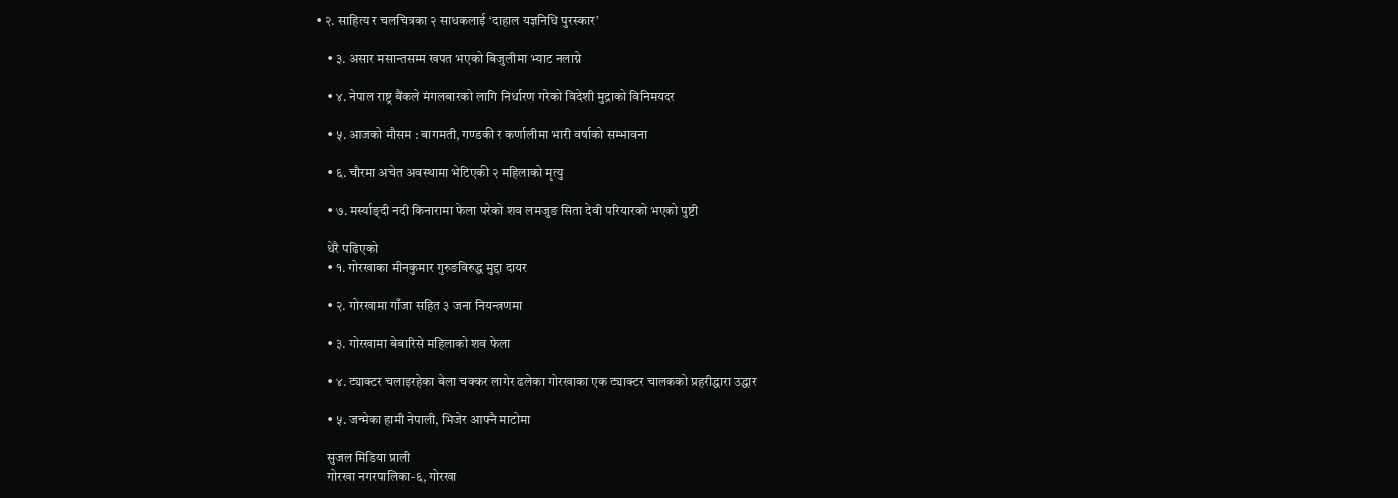• २. साहित्य र चलचित्रका २ साधकलाई ‘दाहाल यज्ञनिधि पुरस्कार’

    • ३. असार मसान्तसम्म खपत भएको बिजुलीमा भ्याट नलाग्ने

    • ४. नेपाल राष्ट्र बैंकले मंगलबारको लागि निर्धारण गरेको विदेशी मुद्राको विनिमयदर

    • ५. आजको मौसम : बागमती, गण्डकी र कर्णालीमा भारी वर्षाको सम्भावना

    • ६. चौरमा अचेत अवस्थामा भेटिएकी २ महिलाको मृत्यु

    • ७. मर्स्याङ्दी नदी किनारामा फेला परेको शव लमजुङ सिता देवी परियारको भएको पुष्टी

    धेरै पढिएको
    • १. गोरखाका मीनकुमार गुरुङविरुद्ध मुद्दा दायर

    • २. गोरखामा गाँजा सहित ३ जना नियन्त्रणमा

    • ३. गोरखामा बेबारिसे महिलाको शव फेला

    • ४. ट्याक्टर चलाइरहेका बेला चक्कर लागेर ढलेका गोरखाका एक ट्याक्टर चालकको प्रहरीद्धारा उद्धार

    • ५. जन्मेका हामी नेपाली, भिजेर आफ्नै माटोमा

    सुजल मिडिया प्राली
    गोरखा नगरपालिका-६, गोरखा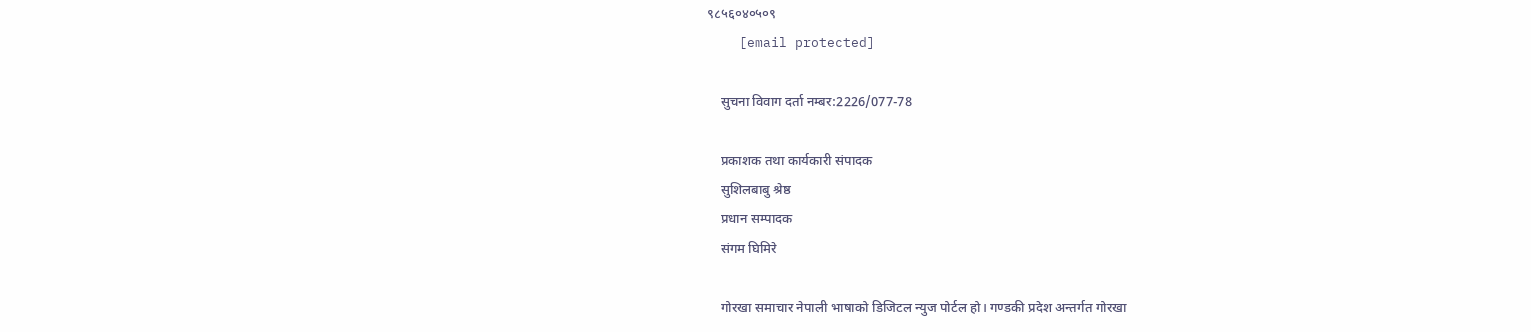९८५६०४०५०९
    [email protected]

    सुचना विवाग दर्ता नम्बर:2226/077-78

    प्रकाशक तथा कार्यकारी संपादक
    सुशिलबाबु श्रेष्ठ
    प्रधान सम्पादक
    संगम घिमिरे

    गोरखा समाचार नेपाली भाषाको डिजिटल न्युज पोर्टल हो। गण्डकी प्रदेश अन्तर्गत गोरखा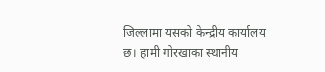जिल्लामा यसको केन्द्रीय कार्यालय छ। हामी गोरखाका स्थानीय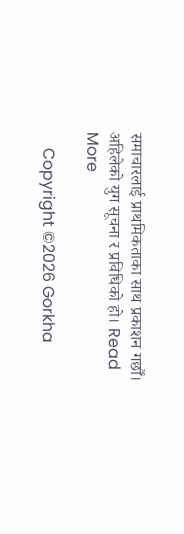समाचारलाई प्राथमिकताका साथ प्रकाशन गर्छौं। अहिलेको युग सूचना र प्रविधिको हो। Read More

    Copyright ©2026 Gorkha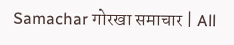Samachar गोरखा समाचार | All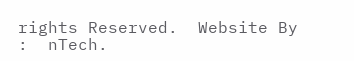rights Reserved.  Website By :  nTech.